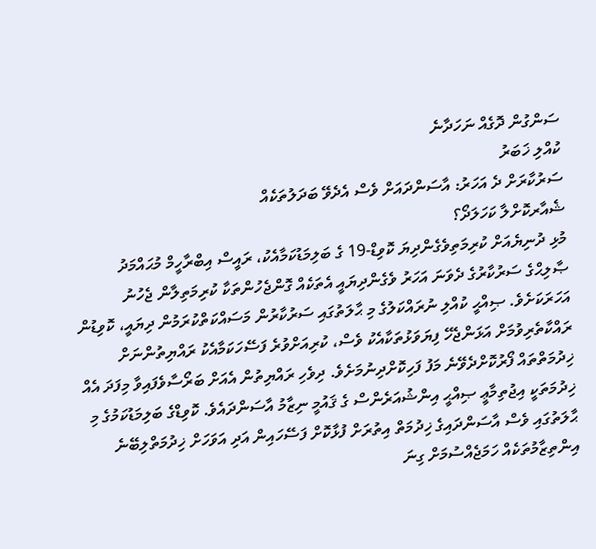ސަންގުން ދޮގެއް ނަހަދާނެ
ކުއްލި ޚަބަރު
ސަރުކާރަށް ދެ އަހަރު: އާސަންދައަށް ވެސް އެދެވޭ ބަދަލުތަކެއް
ޝެއާރކޮށްލާ ކަހަލަދޯ؟
މުޅި ދުނިޔެއަށް ކުރިމަތިވެގެންދިޔަ ކޮވިޑް-19 ގެ ބަލިމަޑުކަމާއެކު، ރައީސް އިބްރާހީމް މުޙައްމަދު ޞާލިޙްގެ ސަރުކާރުގެ ދެވަނަ އަހަރު ވެގެންދިޔައީ އެތަކެއް ގޮންޖެހުންތަކާ ކުރިމަތިލާން ޖެހުނު އަހަރަކަށެވެ. ޞިއްޙީ ކުއްލި ނުރައްކަލުގެ މި ޙާލަތުގައި ސަރުކާރުން މަސައްކަތްކުރަމުން ދިޔައީ، ކޮވިޑުން ރައްކާތެރިވުމަށް އަޅަންޖެހޭ ފިޔަވަޅުތަކާއެކު ވެސް، ކުރިއަށްވުރެ ފަސޭހަކަމާއެކު ރައްޔިތުންނަށް ޚިދުމަތްތައް ފޯރުކޮށްދެވޭނެ މަފު ފަހިކޮށްދިނުމަށެވެ. ދިވެހި ރައްޔިތުން އެއަށް ބަރޯސާވެފައިވާ މިފަދަ އެއް ޚިދުމަތަކީ އިޖުތިމާޢީ ޞިއްޙީ އިންޝުއަރެންސް ގެ ޤައުމީ ނިޒާމު އާސަންދައެވެ. ކޮވިޑްގެ ބަލިމަޑުކަމުގެ މި ޙާލަތުގައި ވެސް އާސަންދައިގެ ޚިދުމަތް އިތުރަށް ފުޅާކޮށް ފަސޭހައިން އަދި އަވަހަށް ޚިދުމަތްލިބޭނެ އިންތިޒާމުތަކެއް ހަމަޖެއްސުމަށް ގިނަ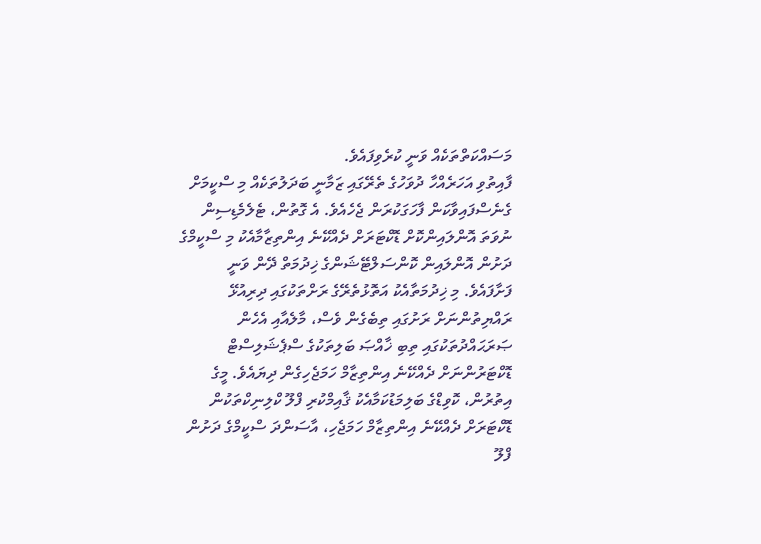މަސައްކަތްތަކެއް ވަނީ ކުރެވިފައެވެ.
ފާއިތުވި އަހަރެއްހާ ދުވަހުގެ ތެރޭގައި ޒަމާނީ ބަދަލުތަކެއް މި ސްކީމަށް ގެނެސްފައިވާކަން ފާހަގަކުރަން ޖެހެއެވެ. އެ ގޮތުން، ޓެލެމެޑިސިން ނުވަތަ އޮންލައިންކޮށް ޑޮކްޓަރަށް ދެއްކޭނެ އިންތިޒާމާއެކު މި ސްކީމްގެ ދަށުން އޮންލައިން ކޮންސަލްޓޭޝަންގެ ޚިދުމަތް ދޭން ވަނީ ފަށާފައެވެ. މި ޚިދުމަތާއެކު އަތޮޅުތެރޭގެ ރަށްތަކުގައި ދިރިއުޅޭ ރައްޔިތުންނަށް ރަށުގައި ތިބެގެން ވެސް، މާލެއާއި އެހެން ޞަރަޙައްދުތަކުގައި ތިބި ޚާއްޞަ ބަލިތަކުގެ ސްޕެޝަލިސްޓް ޑޮކްޓަރުންނަށް ދެއްކޭނެ އިންތިޒާމް ހަމަޖެހިގެން ދިޔައެވެ. މީގެ އިތުރުން، ކޮވިޑްގެ ބަލިމަޑުކަމާއެކު ޤާއިމްކުރި ފްލޫ ކްލިނިކްތަކުން ޑޮކްޓަރަށް ދެއްކޭނެ އިންތިޒާމް ހަމަޖެހި، އާސަންދަ ސްކީމްގެ ދަށުން ފްލޫ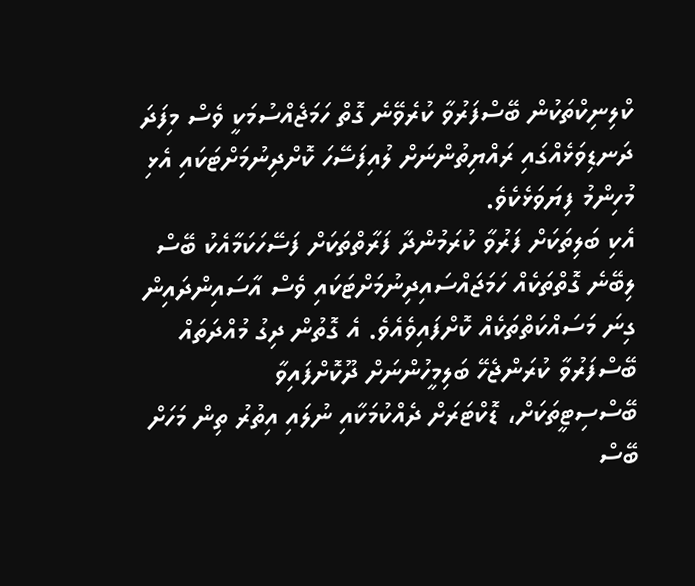ކްލިނިކްތަކުން ބޭސްފަރުވާ ކުރެވޭނެ ގޮތް ހަމަޖެއްސުމަކީ ވެސް މިފަދަ ދަނޑިވަޅެއްގައި ރައްޔިތުންނަށް ލުއިފަސޭހަ ކޮށްދިނުމަށްޓަކައި އެޅި މުހިންމު ފިޔަވަޅެކެވެ.
އެކި ބަލިތަކަށް ފަރުވާ ކުރަމުންދާ ފަރާތްތަކަށް ފަސޭހަކަމާއެކު ބޭސް ލިބޭނެ ގޮތްތަކެއް ހަމަޖައްސައިދިނުމަށްޓަކައި ވެސް އާސައިންދައިން ގިނަ މަސައްކަތްތަކެއް ކޮށްފައިވެއެވެ. އެ ގޮތުން ދިގު މުއްދަތައް ބޭސްފަރުވާ ކުރަންޖެހޭ ބަލިމީހުންނަށް ދޫކޮށްފައިވާ ބޭސްސިޓީތަކަށް، ޑޮކްޓަރަށް ދެއްކުމަކާއި ނުލައި އިތުރު ތިން މަހަށް ބޭސް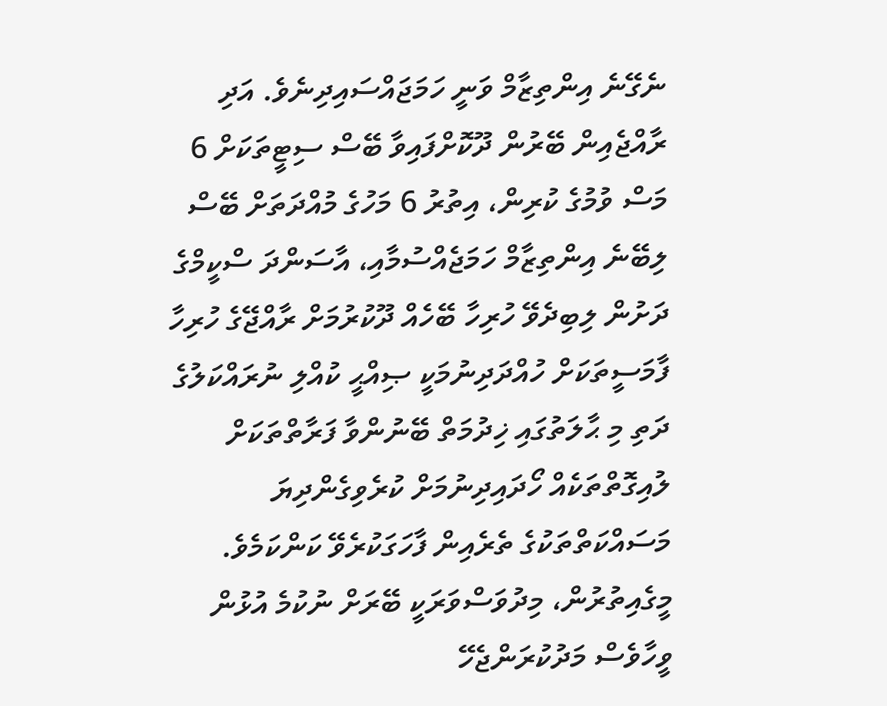ނެގޭނެ އިންތިޒާމް ވަނީ ހަމަޖައްސައިދިނެވެ. އަދި ރާއްޖެއިން ބޭރުން ދޫކޮށްފައިވާ ބޭސް ސިޓީތަކަށް 6 މަސް ވުމުގެ ކުރިން، އިތުރު 6 މަހުގެ މުއްދަތަށް ބޭސް ލިބޭނެ އިންތިޒާމް ހަމަޖެއްސުމާއި، އާސަންދަ ސްކީމްގެ ދަށުން ލިބިދެވޭ ހުރިހާ ބޭހެއް ދޫކުރުމަށް ރާއްޖޭގެ ހުރިހާ ފާމަސީތަކަށް ހުއްދަދިނުމަކީ ޞިއްޙީ ކުއްލި ނުރައްކަލުގެ ދަތި މި ޙާލަތުގައި ޚިދުމަތް ބޭނުންވާ ފަރާތްތަކަށް ލުއިގޮތްތަކެއް ހޯދައިދިނުމަށް ކުރެވިގެންދިޔަ މަސައްކަތްތަކުގެ ތެރެއިން ފާހަގަކުރެވޭ ކަންކަމެވެ.
މީގެއިތުރުން، މިދުވަސްވަރަކީ ބޭރަށް ނުކުމެ އުޅުން ވީހާވެސް މަދުކުރަންޖެހޭ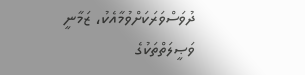ދުވަސްވަރަކަށްވުމާއެކު، ޒަމާނީ ވަޞީލަތްތަކުގެ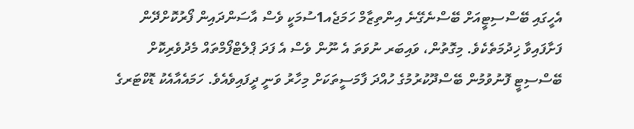އެހީގައި ބޭސްސިޓީއަށް ބޭސްނެގޭނެ އިންތިޒާމް ހަމަޖެއ1ސުމަކީ ވެސް އާސަންދައިން ފޯރުކޮށްދޭން ފަށާފައިވާ ޚިދުމަތެކެވެ. މިގޮތުން، ވައިބަރ ނުވަތަ އެ ނޫން ވެސް އެ ފަދަ ޕްލެޓްފޯމްތައް މެދުވެރިކޮށް ބޭސްސިޓީ ފޮނުވުމުން ބޭސްދޫކުރުމުގެ ހުއްދަ ފާމަސީތަކަށް މިހާރު ވަނީ ދީފައިވެއެވެ. ހަމައެއާއެކު ޑޮކްޓަރގެ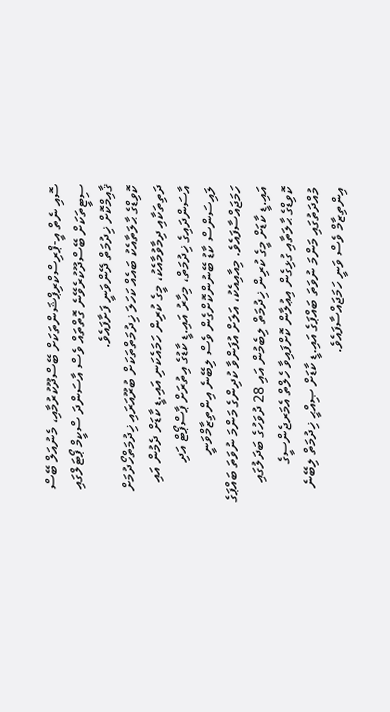ސޮއި ނެތް އީ-ޕްރިސްކްރިޕްޝަންތަކަށް ބޭސްދޫކުރުމާއި، މެނުއަލް ބޭސް ސިޓީތަކަށް ބޭސްދޫކުރެވޭނެ ގޮތްތައް ވެސް އާސަންދަ ސްކީމް ޕޯޓަލްގައި ޤާއިމްކޮށް ޚިދުމަތް ދޭންވަނީ ފަށާފައެވެ.
ކޮވިޑްގެ ޙާލަތާއެކު ބައެއް ކަހަލަ ޚިދުމަތްތަކަށް ބުރޫއަރައި ޚިދުމަތްހޯދުމަށް ދަތިތަކާއި ދިމާވުމާއެކު، މީގެ ކުރިން ހަމައެކަނި އައި.ޑީ ކާޑަށް ދެމުން އައި އާސަންދައިގެ ޚިދުމަތް، މިހާރު އައި.ޑީ ކާޑުގެ އިތުރަށް ޕާސްޕޯޓް އަދި ލައިސަންސް ކާޑު ބޭނުންކޮށްގެން ވެސް ލިބޭނެ އިންތިޒާމްވަނީ ހަމަޖައްސާފައެވެ. މިއާއިއެކު، އަލަށް އުފަންވާ ކުދިންގެ މަންމަ ނުވަތަ ބައްޕަގެ އައި.ޑީ ކާޑަށް މީގެ ކުރިން ޚިދުމަތް ލިބެމުން އައި 28 ދުވަހުގެ ބަދަލުގައި ކޮވިޑްގެ ޙާލަތާއި ގުޅިގެން އިޢުލާން ކޮށްފައިވާ ހެލްތް އެމަރޖެންސީގެ މުއްދަތުގައި މަންމަ ނުވަތަ ބައްޕަގެ އައި.ޑީ ކާޑަށް ޞިއްޙީ ޚިދުމަތް ލިބޭނެ އިންތިޒާމް ވެސް ވަނީ ހަމަޖައްސާފައެވެ.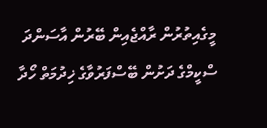މީގެއިތުރުން ރާއްޖެއިން ބޭރުން އާސަންދަ ސްކީމްގެ ދަށުން ބޭސްފަރުވާގެ ޚިދުމަތް ހޯދާ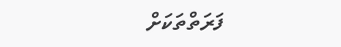ފަރަތްތަކަށް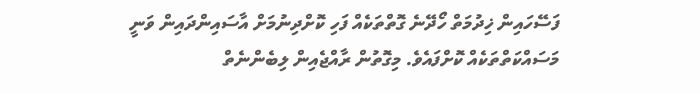ފަސޭހައިން ޚިދުމަތް ހޯދޭނެ ގޮތްތަކެއް ފަހި ކޮށްދިނުމަށް އާސައިންދައިން ވަނީ މަސައްކަތްތަކެއް ކޮށްފައެވެ. މިގޮތުން ރާއްޖެއިން ލިބެންނެތް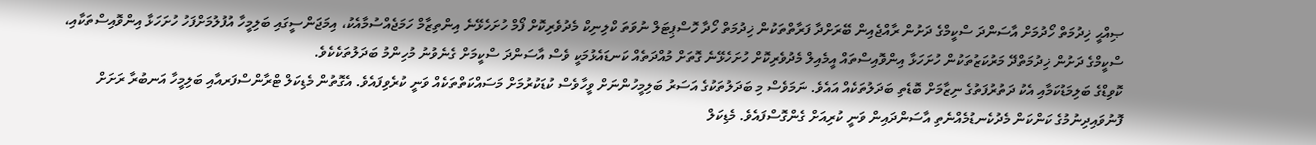ޞިއްޙީ ޚިދުމަތް ހޯދުމަށް އާސަންދަ ސްކީމްގެ ދަށުން ރާއްޖެއިން ބޭރަށްދާ ފަރާތްތަކުން ޚިދުމަތް ހޯދާ ހޮސްޕިޓަލް ނުވަތަ ކްލިނިކް މެދުވެރިކޮށް ފޯމް ހުށަހެޅޭނެ އިންތިޒާމް ހަމަޖެއްސުމާއެކު، އިމަޖަންސީގައި ބަލިމީހާ އުފުލުމަށްފަހު ހުށަހަޅާ އިންވޮއިސްތަކާއި، ސްކީމްގެ ދަށުން ޚިދުމަތްދޭ މަރުކަޒުތަކުން ހުށަހަޅާ އިންވޮއިސްތައް އީމެއިލް މެދުވެރިކޮށް ހުށަހެޅޭނެ ގޮތަށް މުއްދަތެއް ކަނޑައެޅުމަކީ ވެސް އާސަންދަ ސްކީމަށް ގެނެވުނު މުހިންމު ބަދަލުތަކެކެވެ.
ކޮވިޑްގެ ބަލިމަޑުކަމާއި އެކު ދަތުރުފަތުގެ ނިޒާމަށް ބޮޑެތި ބަދަލުތަކެއް އައެވެ. ނަމަވެސް މި ބަދަލުތަކުގެ އަސަރު ބަލިމީހުންނަށް ވީހާވެސް ކުޑަކުރުމަށް މަސައްކަތްތަކެއް ވަނީ ކުރެވިފައެވެ. އެގޮތުން މެޑިކަލް ޓްރާންސްފަރއާއި ބަލިމީހާ އަނބުރާ ރަށަށް ފޮނުވައިދިނުމުގެ ކަންކަން މެދުކެނޑުމެއްނެތި އާސަންދައިން ވަނީ ކުރިއަށް ގެންގޮސްފައެވެ. މެޑިކަލް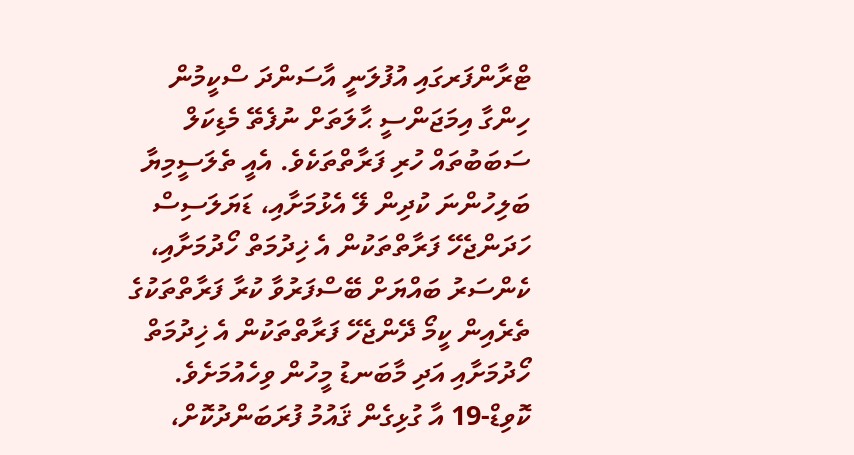ޓްރާންފަރގައި އުފުލަނީ އާސަންދަ ސްކީމުން ހިންގާ އިމަޖަންސީ ޙާލަތަށް ނުފެތޭ މެޑިކަލް ސަބަބުތައް ހުރި ފަރާތްތަކެވެ. އެއީ ތެލަސީމިޔާ ބަލިހުންނަ ކުދިން ލޭ އެޅުމަށާއި، ޑަޔަލަސިސް ހަދަންޖެހޭ ފަރާތްތަކުން އެ ޚިދުމަތް ހޯދުމަށާއި، ކެންސަރު ބައްޔަށް ބޭސްފަރުވާ ކުރާ ފަރާތްތަކުގެ ތެރެއިން ކީމޯ ދޭންޖެހޭ ފަރާތްތަކުން އެ ޚިދުމަތް ހޯދުމަށާއި އަދި މާބަނޑު މީހުން ވިހެއުމަށެވެ.
ކޮވިޑް-19 އާ ގުޅިގެން ޤައުމު ފުރަބަންދުކޮށް،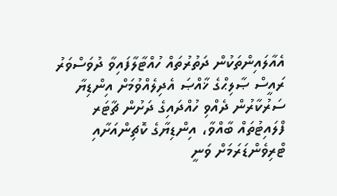އެއާލައިންތަކުން ދަތުރުތައް ހުއްޓާލާފައިވާ ދުވަސްވަރު ރައީސް ޞާލިޙްގެ ޚާއްޞަ އެދިލެއްވުމަށް އިންޑިޔާ ސަރުކާރުން ދެއްވި ހުއްދައިގެ ދަށުން ޗާޓަރ ފްލައިޓުތައް ބާއްވާ، އިންޑިޔާގެ ކޮޗިންއަށާއި ޓްރިވެންޑަރަމަށް ވަނީ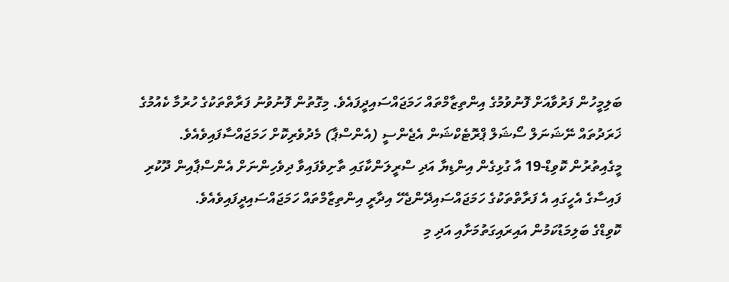ބަލިމީހުން ފަރުވާއަށް ފޮނުވުމުގެ އިންތިޒާމްތައް ހަމަޖައްސައިދީފައެވެ. މިގޮތުން ފޮނުވުނު ފަރާތްތަކުގެ ހުރުމާ ކެއުމުގެ ޚަރަދުތައް ނޭޝަނަލް ސޯޝަލް ޕްރޮޓެކްޝަން އެޖެންސީ (އެންސްޕާ) މެދުވެރިކޮށް ހަމަޖައްސާފައިވެއެވެ. މީގެއިތުރުން ކޮވިޑް-19 އާ ގުޅިގެން އިންޑިޔާ އަދި ސްރީލަންކާގައި ތާށިވެފައިވާ ދިވެހިންނަށް އެންސްޕާއިން ދޫކުރި ފައިސާގެ އެހީގައި އެ ފަރާތްތަކުގެ ހަމަޖައްސައިދޭންޖެހޭ އިދާރީ އިންތިޒާމްތައް ހަމަޖައްސައިދީފައިވެއެވެ.
ކޮވިޑްގެ ބަލިމަޑުކަމުން އައިރައިގަތުމަށާއި އަދި މި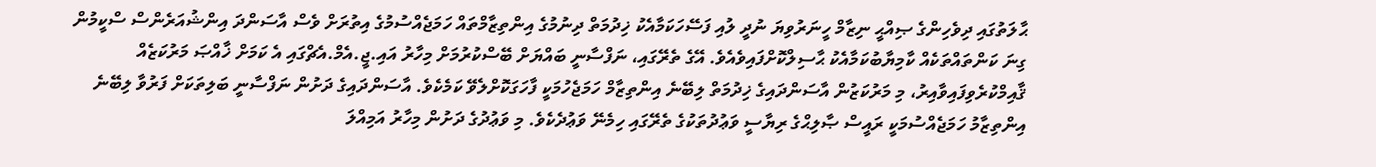ޙާލަތުގައި ދިވެހިންގެ ޞިއްޙީ ނިޒާމް ހީނަރުވިޔަ ނުދީ ލުއި ފަސޭހަކަމާއެކު ޚިދުމަތް ދިނުމުގެ އިންތިޒާމްތައް ހަމަޖެއްސުމުގެ އިތުރަށް ވެސް އާސަންދަ އިންޝުއަރެންސް ސްކީމުން ގިނަ ކަންތައްތަކެއް ކާމިޔާބުކަމާއެކު ޙާސިލްކޮށްފައިވެއެވެ. އޭގެ ތެރޭގައި، ނަފްސާނީ ބައްޔަށް ބޭސްކުރުމަށް މިހާރު އައި.ޖީ.އެމް.އެޗްގައި އެ ކަމަށް ޚާއްޞަ މަރުކަޒެއް ޤާއިމްކުރެވިފައިވާއިރު، މި މަރުކަޒުން އާސަންދައިގެ ޚިދުމަތް ލިބޭނެ އިންތިޒާމް ހަމަޖެހުމަކީ ފާހަގަކޮށްލެވޭ ކަމެކެވެ. އާސަންދައިގެ ދަށުން ނަފްސާނީ ބަލިތަކަށް ފަރުވާ ލިބޭނެ އިންތިޒާމު ހަމަޖެއްސުމަކީ ރައީސް ޞާލިޙްގެ ރިޔާސީ ވަޢުދުތަކުގެ ތެރޭގައި ހިމެނޭ ވަޢުދެކެވެ. މި ވަޢުދުގެ ދަށުން މިހާރު އަމިއްލަ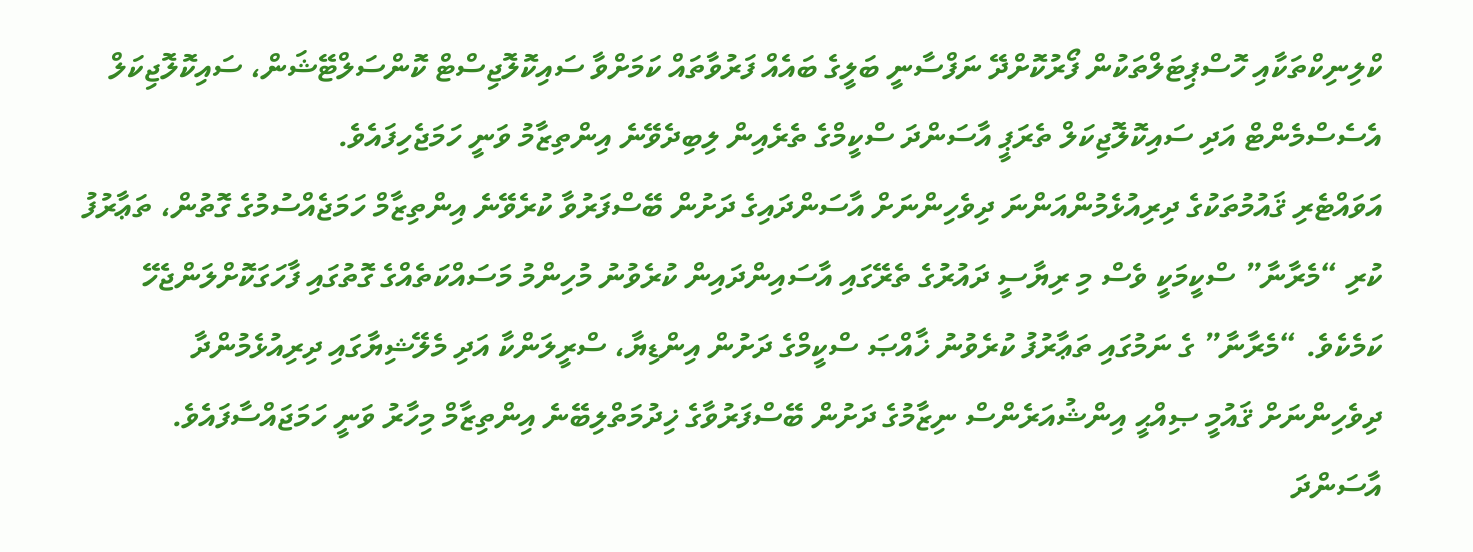ކްލިނިކްތަކާއި ހޮސްޕިޓަލްތަކުން ފޯރުކޮށްދޭ ނަފްސާނީ ބަލީގެ ބައެއް ފަރުވާތައް ކަމަށްވާ ސައިކޮލޮޖިސްޓް ކޮންސަލްޓޭޝަން، ސައިކޮލޮޖިކަލް އެސެސްމެންޓް އަދި ސައިކޮލޮޖިކަލް ތެރަޕީ އާސަންދަ ސްކީމްގެ ތެރެއިން ލިބިދެވޭނެ އިންތިޒާމު ވަނީ ހަމަޖެހިފައެވެ.
އަވައްޓެރި ޤައުމުތަކުގެ ދިރިއުޅެމުންއަންނަ ދިވެހިންނަށް އާސަންދައިގެ ދަށުން ބޭސްފަރުވާ ކުރެވޭނެ އިންތިޒާމް ހަމަޖެއްސުމުގެ ގޮތުން، ތަޢާރުފު ކުރި “މެރާނާ” ސްކީމަކީ ވެސް މި ރިޔާސީ ދައުރުގެ ތެރޭގައި އާސައިންދައިން ކުރެވުނު މުހިންމު މަސައްކަތެއްގެ ގޮތުގައި ފާހަގަކޮށްލަންޖެހޭ ކަމެކެވެ. “މެރާނާ” ގެ ނަމުގައި ތަޢާރުފު ކުރެވުނު ޚާއްޞަ ސްކީމްގެ ދަށުން އިންޑިޔާ، ސްރީލަންކާ އަދި މެލޭޝިޔާގައި ދިރިއުޅެމުންދާ ދިވެހިންނަށް ޤައުމީ ޞިއްޙީ އިންޝުއަރެންސް ނިޒާމުގެ ދަށުން ބޭސްފަރުވާގެ ޚިދުމަތްލިބޭނެ އިންތިޒާމް މިހާރު ވަނީ ހަމަޖައްސާފައެވެ.
އާސަންދަ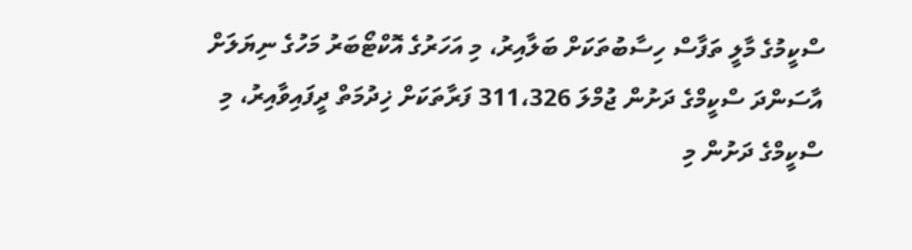ސްކީމުގެ މާލީ ތަފާސް ހިސާބުތަކަށް ބަލާއިރު، މި އަހަރުގެ އޮކްޓޯބަރު މަހުގެ ނިޔަލަށް އާސަންދަ ސްކީމްގެ ދަށުން ޖުމްލަ 311،326 ފަރާތަކަށް ޚިދުމަތް ދީފައިވާއިރު، މި ސްކީމްގެ ދަށުން މި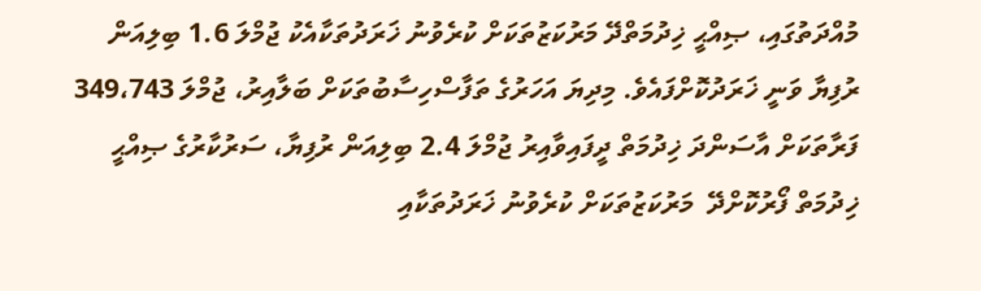މުއްދަތުގައި، ޞިއްޙީ ޚިދުމަތްދޭ މަރުކަޒުތަކަށް ކުރެވުނު ޚަރަދުތަކާއެކު ޖުމްލަ 1.6 ބިލިއަން ރުފިޔާ ވަނީ ޚަރަދުކޮށްފައެވެ. މިދިޔަ އަހަރުގެ ތަފާސްހިސާބުތަކަށް ބަލާއިރު، ޖުމްލަ 349،743 ފަރާތަކަށް އާސަންދަ ޚިދުމަތް ދީފައިވާއިރު ޖުމްލަ 2.4 ބިލިއަން ރުފިޔާ، ސަރުކާރުގެ ޞިއްޙީ ޚިދުމަތް ފޯރުކޮށްދޭ  މަރުކަޒުތަކަށް ކުރެވުނު ޚަރަދުތަކާއި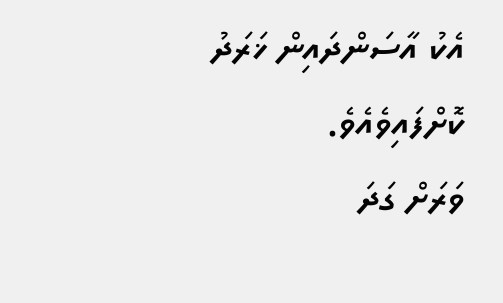އެކު އާސަންދައިން ޚަރަދު ކޮށްފައިވެއެވެ.
ވަރަށް ގަދަ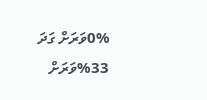0%ވަރަށް ގަދަ 33%ވަރަށް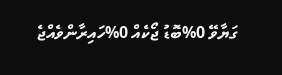ގަޔާވޭ 0%ބޮޑު ޖޯކެއް 0%ހައިރާންވެއްޖެ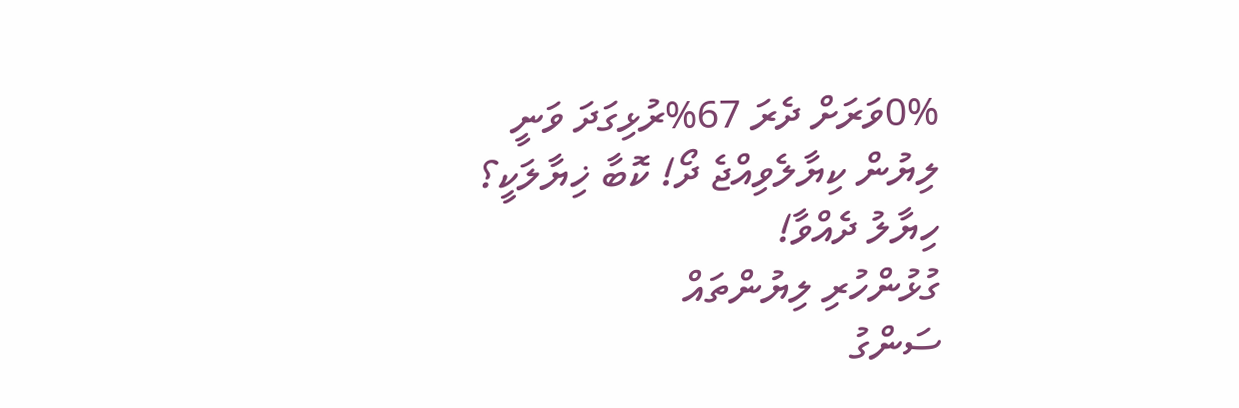0%ވަރަށް ދެރަ 67%ރުޅިގަދަ ވަނީ
ލިޔުން ކިޔާލެވިއްޖެ ދޯ! ކޮބާ ޚިޔާލަކީ؟
ހިޔާލު ދެއްވާ!
ގުޅުންހުރި ލިޔުންތައް
ސަންގު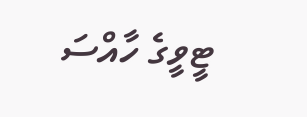ޓީވީގެ ހާއްސަ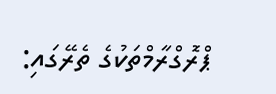ޕްރޮގްރާމްތަކުގެ ތެރޭގައި: